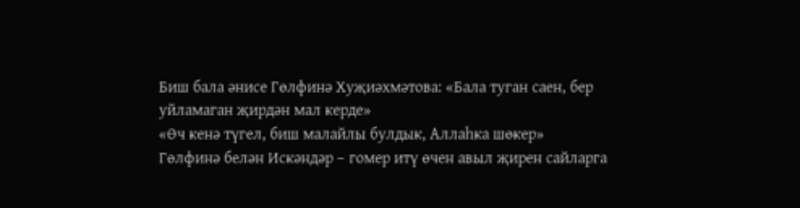Биш бала әнисе Гөлфинә Хуҗиәхмәтова: «Бала туган саен, бер уйламаган җирдән мал керде»
«Өч кенә түгел, биш малайлы булдык, Аллаһка шөкер»
Гөлфинә белән Искәндәр – гомер итү өчен авыл җирен сайларга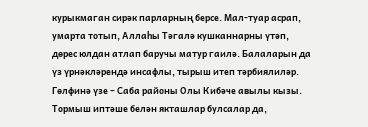курыкмаган сирәк парларның берсе. Мал-туар асрап, умарта тотып, Аллаһы Тәгалә кушканнарны үтәп, дөрес юлдан атлап баручы матур гаилә. Балаларын да үз үрнәкләрендә инсафлы, тырыш итеп тәрбиялиләр.
Гөлфинә үзе – Саба районы Олы Кибәче авылы кызы. Тормыш иптәше белән якташлар булсалар да,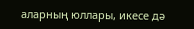аларның юллары, икесе дә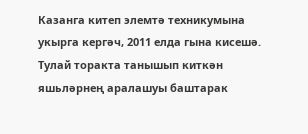Казанга китеп элемтә техникумына укырга кергәч, 2011 елда гына кисешә. Тулай торакта танышып киткән яшьләрнең аралашуы баштарак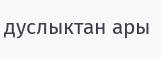дуслыктан ары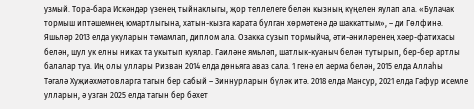узмый. Тора-бара Искәндәр үзенең тыйнаклыгы, җор теллелеге белән кызның күңелен яулап ала. «Булачак тормыш иптәшемнең юмартлыгына, хатын-кызга карата булган хөрмәтенә дә шаккаттым», – ди Гөлфинә.
Яшьләр 2013 елда укуларын тәмамлап, диплом ала. Озакка сузып тормыйча, әти-әниләренең хәер-фатихасы белән, шул ук елны никах та укытып куялар. Гаиләне ямьләп, шатлык-куаныч белән тутырып, бер-бер артлы балалар туа. Иң олы уллары Ризван 2014 елда дөньяга аваз сала. 1 генә ел аерма белән, 2015 елда Аллаһы Тәгалә Хуҗиәхмәтовларга тагын бер сабый – Зиннурларын бүләк итә. 2018 елда Мансур, 2021 елда Гафур исемле улларын, ә узган 2025 елда тагын бер бәхет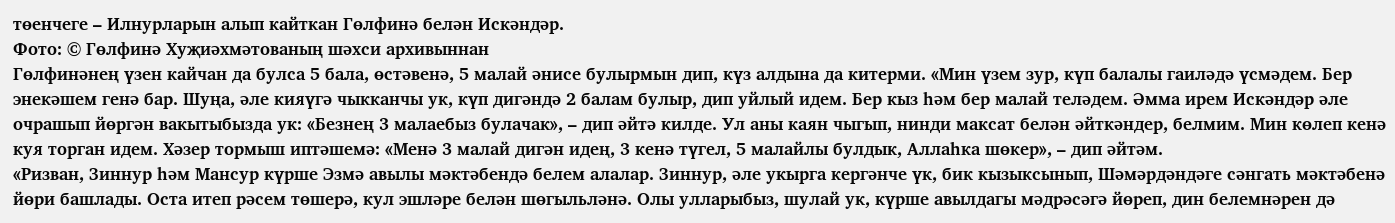төенчеге – Илнурларын алып кайткан Гөлфинә белән Искәндәр.
Фото: © Гөлфинә Хуҗиәхмәтованың шәхси архивыннан
Гөлфинәнең үзен кайчан да булса 5 бала, өстәвенә, 5 малай әнисе булырмын дип, күз алдына да китерми. «Мин үзем зур, күп балалы гаиләдә үсмәдем. Бер энекәшем генә бар. Шуңа, әле кияүгә чыкканчы ук, күп дигәндә 2 балам булыр, дип уйлый идем. Бер кыз һәм бер малай теләдем. Әмма ирем Искәндәр әле очрашып йөргән вакытыбызда ук: «Безнең 3 малаебыз булачак», – дип әйтә килде. Ул аны каян чыгып, нинди максат белән әйткәндер, белмим. Мин көлеп кенә куя торган идем. Хәзер тормыш иптәшемә: «Менә 3 малай дигән идең, 3 кенә түгел, 5 малайлы булдык, Аллаһка шөкер», – дип әйтәм.
«Ризван, Зиннур һәм Мансур күрше Эзмә авылы мәктәбендә белем алалар. Зиннур, әле укырга кергәнче үк, бик кызыксынып, Шәмәрдәндәге сәнгать мәктәбенә йөри башлады. Оста итеп рәсем төшерә, кул эшләре белән шөгыльләнә. Олы улларыбыз, шулай ук, күрше авылдагы мәдрәсәгә йөреп, дин белемнәрен дә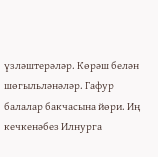үзләштерәләр. Көрәш белән шөгыльләнәләр. Гафур балалар бакчасына йөри. Иң кечкенәбез Илнурга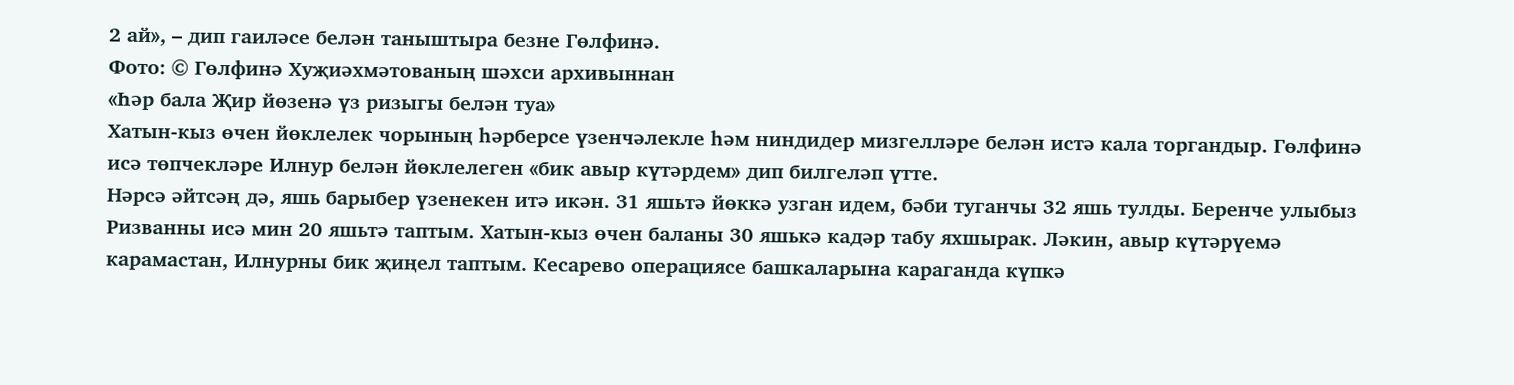2 ай», – дип гаиләсе белән таныштыра безне Гөлфинә.
Фото: © Гөлфинә Хуҗиәхмәтованың шәхси архивыннан
«Һәр бала Җир йөзенә үз ризыгы белән туа»
Хатын-кыз өчен йөклелек чорының һәрберсе үзенчәлекле һәм ниндидер мизгелләре белән истә кала торгандыр. Гөлфинә исә төпчекләре Илнур белән йөклелеген «бик авыр күтәрдем» дип билгеләп үтте.
Нәрсә әйтсәң дә, яшь барыбер үзенекен итә икән. 31 яшьтә йөккә узган идем, бәби туганчы 32 яшь тулды. Беренче улыбыз Ризванны исә мин 20 яшьтә таптым. Хатын-кыз өчен баланы 30 яшькә кадәр табу яхшырак. Ләкин, авыр күтәрүемә карамастан, Илнурны бик җиңел таптым. Кесарево операциясе башкаларына караганда күпкә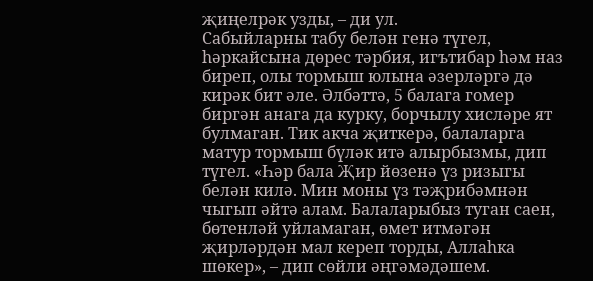җиңелрәк узды, – ди ул.
Сабыйларны табу белән генә түгел, һәркайсына дөрес тәрбия, игътибар һәм наз биреп, олы тормыш юлына әзерләргә дә кирәк бит әле. Әлбәттә, 5 балага гомер биргән анага да курку, борчылу хисләре ят булмаган. Тик акча җиткерә, балаларга матур тормыш бүләк итә алырбызмы, дип түгел. «Һәр бала Җир йөзенә үз ризыгы белән килә. Мин моны үз тәҗрибәмнән чыгып әйтә алам. Балаларыбыз туган саен, бөтенләй уйламаган, өмет итмәгән җирләрдән мал кереп торды, Аллаһка шөкер», – дип сөйли әңгәмәдәшем.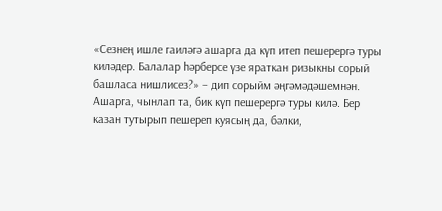«Сезнең ишле гаиләгә ашарга да күп итеп пешерергә туры киләдер. Балалар һәрберсе үзе яраткан ризыкны сорый башласа нишлисез?» – дип сорыйм әңгәмәдәшемнән.
Ашарга, чынлап та, бик күп пешерергә туры килә. Бер казан тутырып пешереп куясың да, бәлки,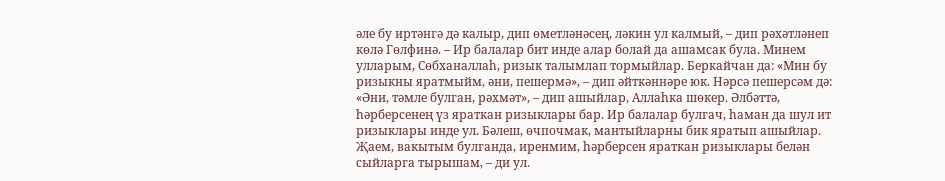әле бу иртәнгә дә калыр, дип өметләнәсең, ләкин ул калмый, – дип рәхәтләнеп көлә Гөлфинә. – Ир балалар бит инде алар болай да ашамсак була. Минем улларым, Сөбханаллаһ, ризык талымлап тормыйлар. Беркайчан да: «Мин бу ризыкны яратмыйм, әни, пешермә», – дип әйткәннәре юк. Нәрсә пешерсәм дә: «Әни, тәмле булган, рәхмәт», – дип ашыйлар, Аллаһка шөкер. Әлбәттә, һәрберсенең үз яраткан ризыклары бар. Ир балалар булгач, һаман да шул ит ризыклары инде ул. Бәлеш, өчпочмак, мантыйларны бик яратып ашыйлар. Җаем, вакытым булганда, иренмим, һәрберсен яраткан ризыклары белән сыйларга тырышам, – ди ул.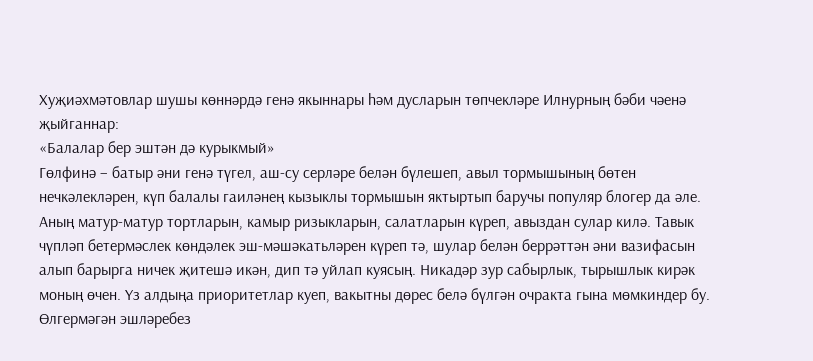Хуҗиәхмәтовлар шушы көннәрдә генә якыннары һәм дусларын төпчекләре Илнурның бәби чәенә җыйганнар:
«Балалар бер эштән дә курыкмый»
Гөлфинә – батыр әни генә түгел, аш-су серләре белән бүлешеп, авыл тормышының бөтен нечкәлекләрен, күп балалы гаиләнең кызыклы тормышын яктыртып баручы популяр блогер да әле. Аның матур-матур тортларын, камыр ризыкларын, салатларын күреп, авыздан сулар килә. Тавык чүпләп бетермәслек көндәлек эш-мәшәкатьләрен күреп тә, шулар белән беррәттән әни вазифасын алып барырга ничек җитешә икән, дип тә уйлап куясың. Никадәр зур сабырлык, тырышлык кирәк моның өчен. Үз алдыңа приоритетлар куеп, вакытны дөрес белә бүлгән очракта гына мөмкиндер бу.
Өлгермәгән эшләребез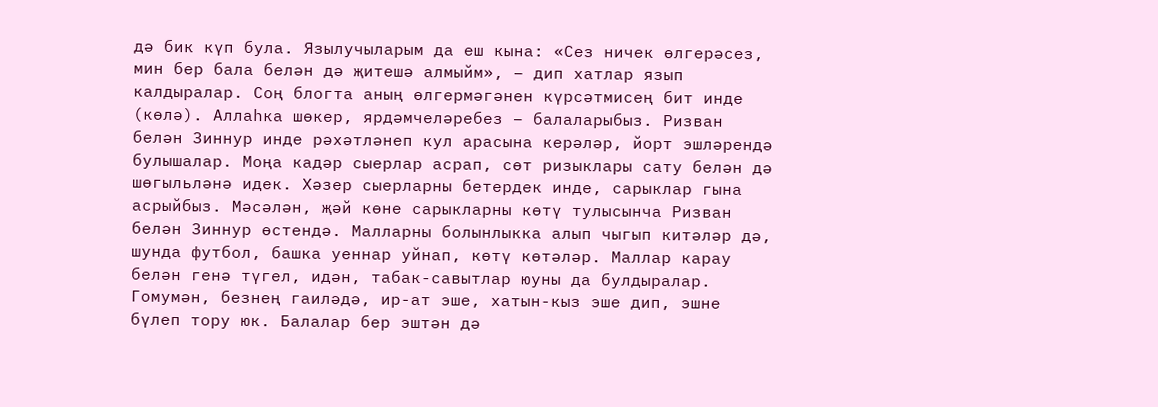дә бик күп була. Язылучыларым да еш кына: «Сез ничек өлгерәсез, мин бер бала белән дә җитешә алмыйм», – дип хатлар язып калдыралар. Соң блогта аның өлгермәгәнен күрсәтмисең бит инде (көлә). Аллаһка шөкер, ярдәмчеләребез – балаларыбыз. Ризван белән Зиннур инде рәхәтләнеп кул арасына керәләр, йорт эшләрендә булышалар. Моңа кадәр сыерлар асрап, сөт ризыклары сату белән дә шөгыльләнә идек. Хәзер сыерларны бетердек инде, сарыклар гына асрыйбыз. Мәсәлән, җәй көне сарыкларны көтү тулысынча Ризван белән Зиннур өстендә. Малларны болынлыкка алып чыгып китәләр дә, шунда футбол, башка уеннар уйнап, көтү көтәләр. Маллар карау белән генә түгел, идән, табак-савытлар юуны да булдыралар.
Гомумән, безнең гаиләдә, ир-ат эше, хатын-кыз эше дип, эшне бүлеп тору юк. Балалар бер эштән дә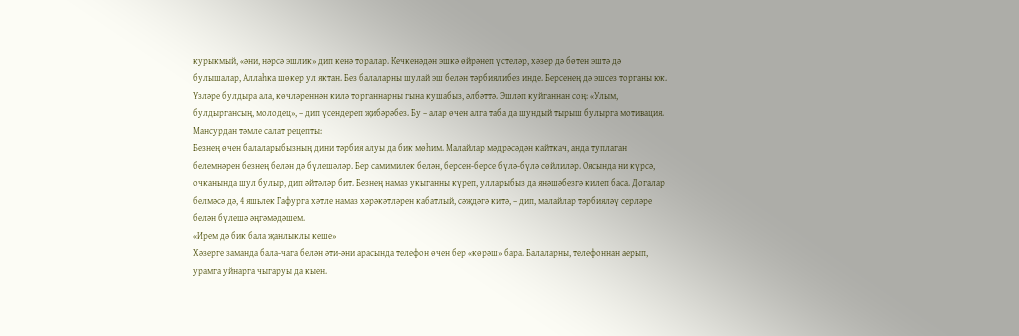курыкмый, «әни, нәрсә эшлик» дип кенә торалар. Кечкенәдән эшкә өйрәнеп үстеләр, хәзер дә бөтен эштә дә булышалар, Аллаһка шөкер ул яктан. Без балаларны шулай эш белән тәрбиялибез инде. Берсенең дә эшсез торганы юк. Үзләре булдыра ала, көчләреннән килә торганнарны гына кушабыз, әлбәттә. Эшләп куйганнан соң: «Улым, булдыргансың, молодец», – дип үсендереп җибәрәбез. Бу – алар өчен алга таба да шундый тырыш булырга мотивация.
Мансурдан тәмле салат рецепты:
Безнең өчен балаларыбызның дини тәрбия алуы да бик мөһим. Малайлар мәдрәсәдән кайткач, анда туплаган белемнәрен безнең белән дә бүлешәләр. Бер самимилек белән, берсен-берсе бүлә-бүлә сөйлиләр. Оясында ни күрсә, очканында шул булыр, дип әйтәләр бит. Безнең намаз укыганны күреп, улларыбыз да янәшәбезгә килеп баса. Догалар белмәсә дә, 4 яшьлек Гафурга хәтле намаз хәрәкәтләрен кабатлый, сәҗдәгә китә, – дип, малайлар тәрбияләү серләре белән бүлешә әңгәмәдәшем.
«Ирем дә бик бала җанлыклы кеше»
Хәзерге заманда бала-чага белән әти-әни арасында телефон өчен бер «көрәш» бара. Балаларны, телефоннан аерып, урамга уйнарга чыгаруы да кыен.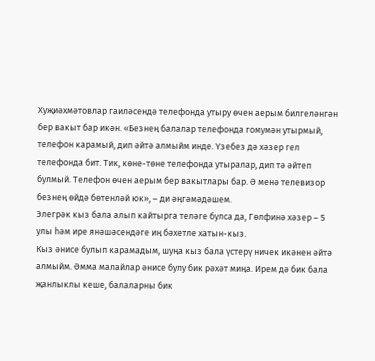Хуҗиәхмәтовлар гаиләсендә телефонда утыру өчен аерым билгеләнгән бер вакыт бар икән. «Безнең балалар телефонда гомумән утырмый, телефон карамый, дип әйтә алмыйм инде. Үзебез дә хәзер гел телефонда бит. Тик, көне-төне телефонда утыралар, дип тә әйтеп булмый. Телефон өчен аерым бер вакытлары бар. Ә менә телевизор безнең өйдә бөтенләй юк», – ди әңгәмәдәшем.
Элегрәк кыз бала алып кайтырга теләге булса да, Гөлфинә хәзер – 5 улы һәм ире янәшәсендәге иң бәхетле хатын-кыз.
Кыз әнисе булып карамадым, шуңа кыз бала үстерү ничек икәнен әйтә алмыйм. Әмма малайлар әнисе булу бик рәхәт миңа. Ирем дә бик бала җанлыклы кеше, балаларны бик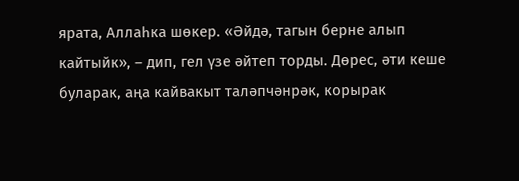ярата, Аллаһка шөкер. «Әйдә, тагын берне алып кайтыйк», – дип, гел үзе әйтеп торды. Дөрес, әти кеше буларак, аңа кайвакыт таләпчәнрәк, корырак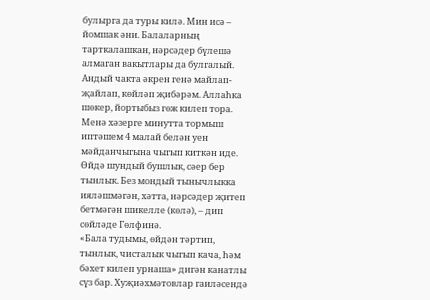булырга да туры килә. Мин исә – йомшак әни. Балаларның тарткалашкан, нәрсәдер бүлешә алмаган вакытлары да булгалый. Андый чакта әкрен генә майлап-җайлап, көйләп җибәрәм. Аллаһка шөкер, йортыбыз гөж килеп тора. Менә хәзерге минутта тормыш иптәшем 4 малай белән уен мәйданчыгына чыгып киткән иде. Өйдә шундый бушлык, сәер бер тынлык. Без мондый тынычлыкка ияләшмәгән, хәтта, нәрсәдер җитеп бетмәгән шикелле (көлә), – дип сөйләде Гөлфинә.
«Бала тудымы, өйдән тәртип, тынлык, чисталык чыгып кача, һәм бәхет килеп урнаша» дигән канатлы сүз бар. Хуҗиәхмәтовлар гаиләсендә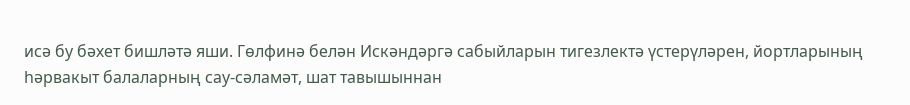исә бу бәхет бишләтә яши. Гөлфинә белән Искәндәргә сабыйларын тигезлектә үстерүләрен, йортларының һәрвакыт балаларның сау-сәламәт, шат тавышыннан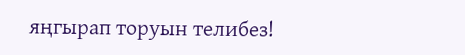яңгырап торуын телибез!